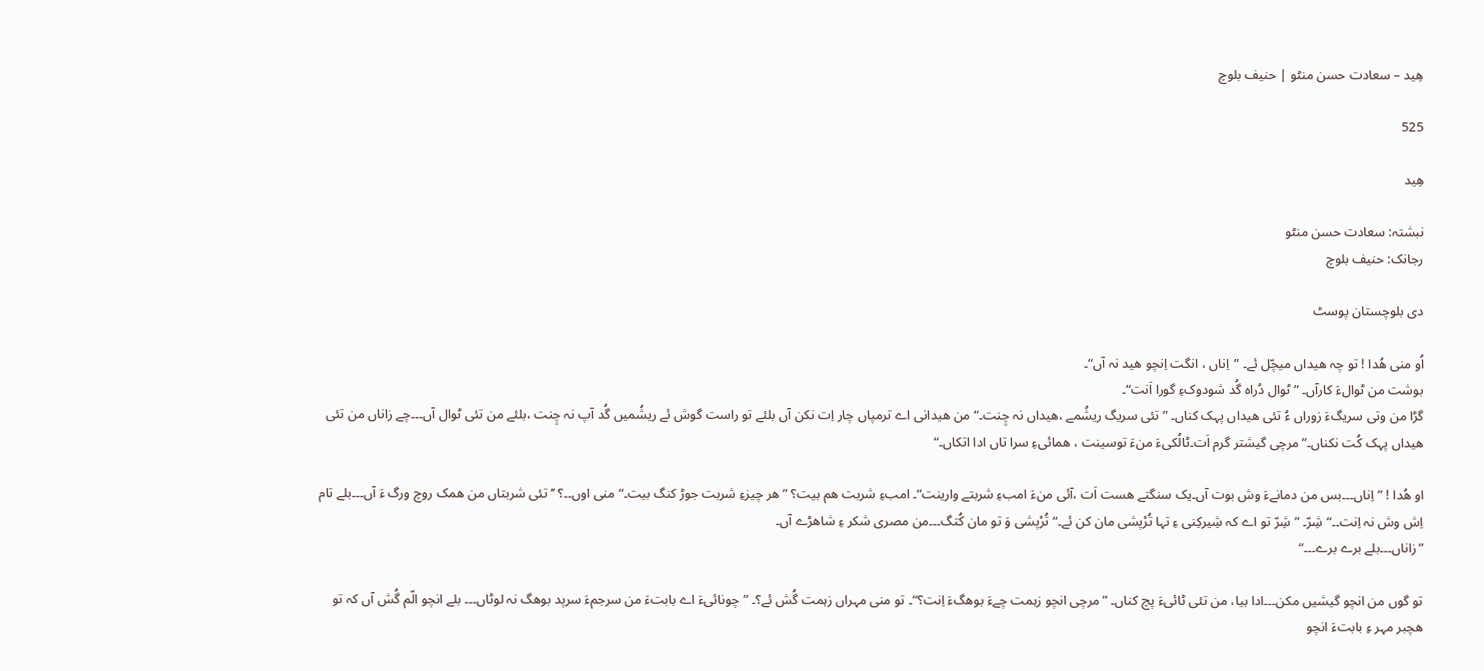ھِید – سعادت حسن منٹو | حنیف بلوچ

525

ھِید

نبشتہ: سعادت حسن منٹو
رجانک: حنیف بلوچ

دی بلوچستان پوسٹ

اُو منی ھُدا ! تو چہ ھیداں میچّل ئے۔ ”اِناں ، انگت اِنچو ھید نہ آں“۔
بوشت من ٹوالءَ کارآں۔ ” ٹوال دُراہ گُد شودوکءِ گورا اَنت“۔
گڑا من وتی سریگءَ زوراں ءُ تئی ھیداں پہک کناں۔ ”تئی سریگ ریشُمے ،ھیداں نہ چِنت۔“ من ھیدانی اے ترمپاں چار اِت نکن آں بلئے تو راست گوش ئے ریشُمیں گُد آپ نہ چِنت ،بلئے من تئی ٹوال آں۔۔۔چے زاناں من تئی ھیداں پہک کُت نکناں۔”مرچی گیشتر گرم اَت۔ٹالُکیءَ منءَ توسینت ، ھمائیءِ سرا تاں ادا اتکاں۔“

او ھُدا ! ”اِناں۔۔۔بس من دمانےءَ وش بوت آں۔یک سنگتے ھست اَت ،آئی منءَ امبءِ شربتے وارینت“۔ امبءِ شربت ھم بیت؟ ”ھر چیزءِ شربت جوڑ کنگ بیت۔“ منی اوں۔۔؟ ’’تئی شربتاں من ھمک روچ ورگ ءَ آں۔۔۔بلے تام اِش وش نہ اِنت۔۔“ شِرّ۔ ”شِرّ تو اے کہ شِیرکِنی ءِ تہا تُرْپشی مان کن ئے۔“ تُرْپشی وَ تو مان کُتگ۔۔۔من مصری شکر ءِ شاھڑے آں۔
”زاناں۔۔۔بلے برے برے۔۔۔“

تو گوں من انچو گیشیں مکن۔۔۔ادا بیا، من تئی ٹائیءَ پچ کناں۔ ”مرچی انچو زہمت چےءَ بوھگءَ اِنت؟“۔ تو منی مہراں زہمت گُش ئے؟۔ ”چونائیءَ اے بابتءَ من سرجمءَ سرپد بوھگ نہ لوٹاں۔۔۔ بلے انچو الّم گُش آں کہ تو ھچبر مہر ءِ بابتءَ انچو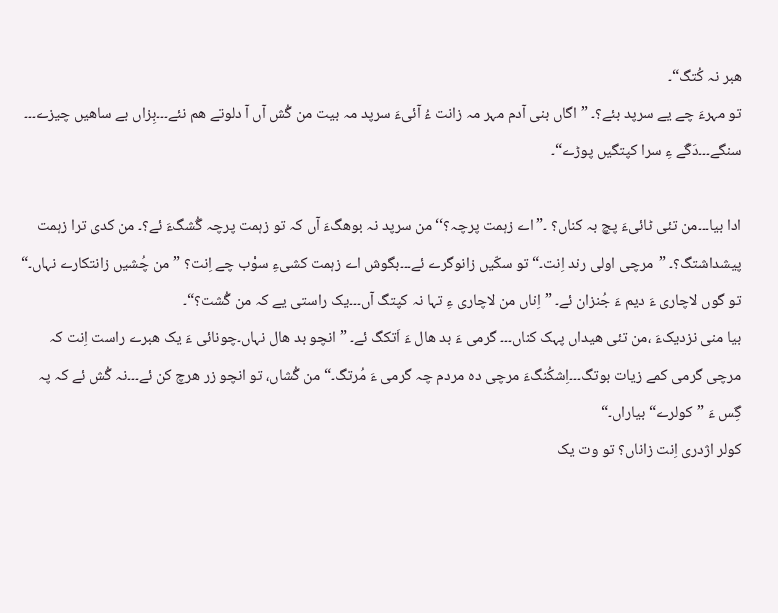ھبر نہ کُتگ“۔
تو مہرءَ چے یے سرپد بئے؟۔ ”اگاں بنی آدم مہر مہ زانت ءُ آئیءَ سرپد مہ بیت من گُش آں آ دلوتے ھم نئے۔۔۔بِزاں بے ساھیں چیزے۔۔۔ سنگے۔۔۔دَگّے ءِ سرا کپتگیں پوڑے“۔

ادا بیا۔۔۔من تئی ٹائیءَ پچ بہ کناں؟ ۔”اے زہمت پرچہ؟‘‘ من سرپد نہ بوھگءَ آں کہ تو زہمت پرچہ گُشگءَ ئے؟۔ من کدی ترا زہمت پیشداشتگ؟۔ ”مرچی اولی رند اِنت۔“ تو سکّیں زانوگرے ئے۔۔۔بگوش اے زہمت کشیءِ سوْب چے اِنت؟ ”من چُشیں زانتکارے نہاں۔“ تو گوں لاچاری ءَ دیم ءَ جُنزان ئے۔ ”اِناں من لاچاری ءِ تہا نہ کپتگ آں۔۔۔یک راستی یے کہ من گُشت؟“۔
بیا منی نزدیکءَ ،من تئی ھیداں پہک کناں۔۔۔ گرمی ءَ بد ھال ءَ اَتکگ ئے۔ ”انچو بد ھال نہاں۔چونائی ءَ یک ھبرے راست اِنت کہ مرچی گرمی کمے زیات بوتگ۔۔۔اِشکُنگءَ مرچی دہ مردم چہ گرمی ءَ مُرتگ۔“ من گُشاں، تو انچو زر ھرچ کن ئے۔۔۔نہ گُش ئے کہ پہ گِس ءَ ”کولرے“ بیاراں۔“
کولر اژدری اِنت زاناں؟ تو وت یک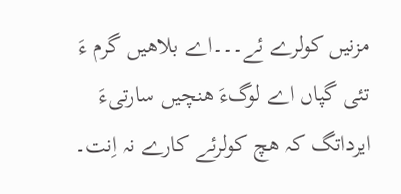مزنیں کولرے ئے۔۔۔اے بلاھیں گرم ءَ تئی گپاں اے لوگءَ ھنچیں سارتیءَ ایرداتگ کہ ھچ کولرئے کارے نہ اِنت۔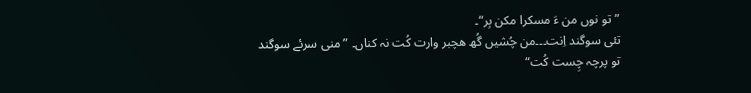”تو نوں من ءَ مسکرا مکن بِر“۔
تئی سوگند اِنت۔۔۔من چُشیں گُھ ھچبر وارت کُت نہ کناں۔ ”منی سرئے سوگند تو پرچہ چِست کُت“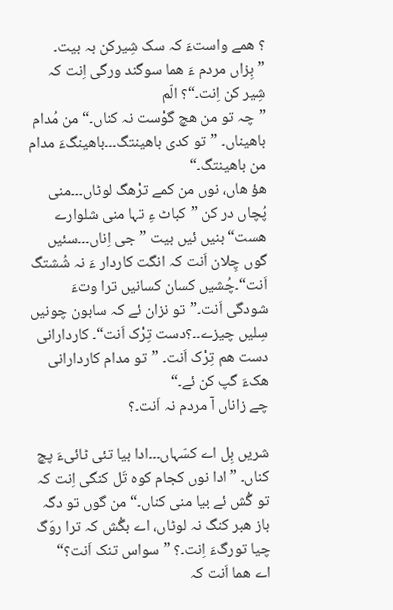؟ ھمے واستءَ کہ سک شِیرکن بہ بیت۔ ”بِزاں مردم ءَ ھما سوگند ورگی اِنت کہ شِیر کن اِنت۔“؟ الّم
”چہ تو من ھچ گوْست نہ کناں۔“ من مُدام باھیناں۔ ”تو کدی باھینتگ۔۔۔باھینگءَ مدام من باھینتگ۔“
ھؤ ھاں، نوں من کمے ترْھگ لوٹاں۔۔۔منی پُچاں در کن ”کباٹ ءِ تہا منی شلوارے ھست“ بنیں ئیں بیت ”جی اِناں۔۔۔سئیں گوں چِلان اَنت کہ انگت کاردار ءَ نہ شُشتگ اَنت“۔چُشیں کسان کسانیں ترا وتءَ شودگی اَنت۔”تو نزان ئے کہ سابون چونیں سِلیں چیزے۔۔؟دست تِرْک اَنت“۔ کاردارانی دست ھم تِرْک اَنت۔ ”تو مدام کاردارانی ھکءَ گپ کن ئے۔“
چے زاناں آ مردم نہ اَنت۔؟

شریں بِل اے کسّہاں۔۔۔ادا بیا تئی ٹائیءَ پچ کناں۔ ”ادا نوں کجام کوہ تَل کنگی اِنت کہ تو گُش ئے بیا منی کناں۔“ من گوں تو دگہ باز ھبر کنگ نہ لوٹاں، اے بگُش کہ ترا روَگ چیا تورگءَ اِنت۔؟ ”سواس تنک اَنت؟“
اے ھما اَنت کہ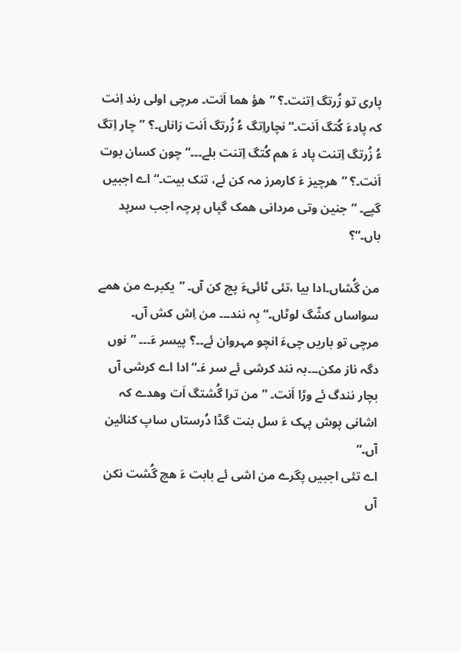پاری تو زُرتگ اِتنت۔؟ ”ھؤ ھما اَنت۔ مرچی اولی رند اِنت کہ پادءَ کُتگ اَنت۔“ نچاراِتگ ءُ زُرتگ اَنت زاناں۔؟ ”چار اِتگ ءُ زُرتگ اِتنت پاد ءَ ھم کُتگ اِتنت بلے۔۔۔“ چون کسان بوت اَنت۔؟ ”ھرچیز ءَ کارمرز مہ کن ئے، تنک بیت۔“ اے اجبیں گپے۔ ”جنین وتی مردانی ھمک گپاں پرچہ اجب سرپد باں۔“؟

من گُشاں۔ادا بیا ،تئی ٹائیءَ پچ کن آں۔ ”یکبرے من ھمے سواساں کشّگ لوٹاں۔“ بِہ نند۔۔۔ من اِش کش آں۔
مرچی تو باریں چیءَ انچو مہروان ئے۔۔؟ پیسر ءَ۔۔۔ ”نوں دگہ ناز مکن۔۔۔بہ نند کرشی ئے سر ءَ۔“ ادا اے کرشی آں بچار نندگ ئے وڑا اَنت۔ ”من ترا گُشتگ اَت وھدے کہ اشانی پوش پہک ءَ سل بنت گڈا دُرستاں ساپ کنائین آں۔“
اے تئی اجبیں پگرے من اشی ئے بابت ءَ ھچ گُشت نکن آں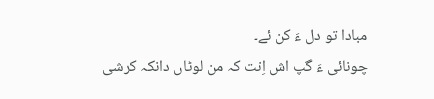مبادا تو دل ءَ کن ئے۔
چونائی ءَ گپ اش اِنت کہ من لوٹاں دانکہ کرشی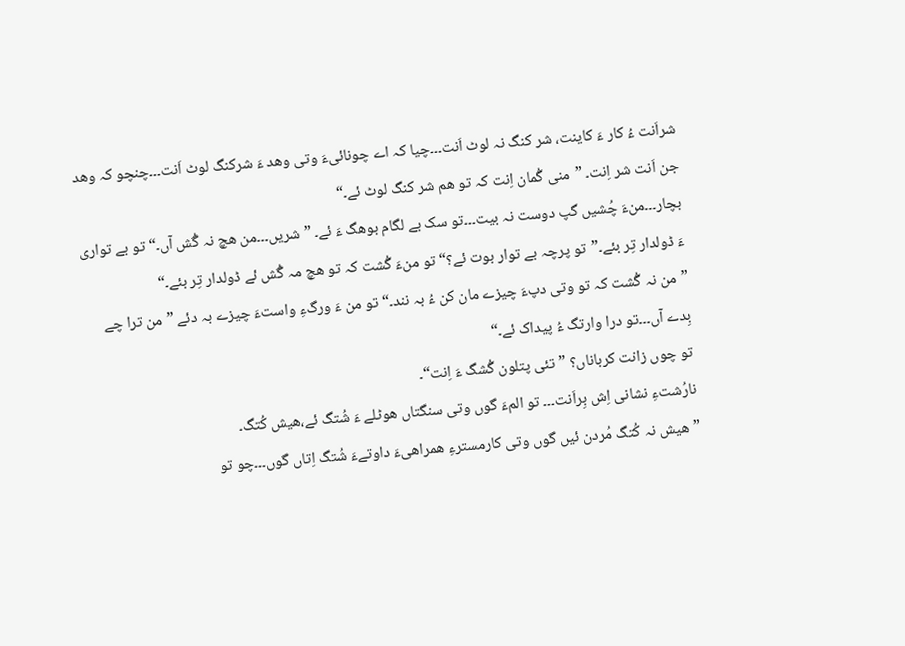شراَنت ءُ کار ءَ کاینت، شر کنگ نہ لوٹ اَنت۔۔۔چیا کہ اے چونائیءَ وتی وھد ءَ شرکنگ لوٹ اَنت۔۔۔چنچو کہ وھد جن اَنت شر اِنت۔ ”منی گُمان اِنت کہ تو ھم شر کنگ لوٹ ئے۔“
بچار۔۔۔منءَ چُشیں گپ دوست نہ بیت۔۔۔تو سک بے لگام بوھگ ءَ ئے۔ ”شریں۔۔۔من ھچ نہ گُش آں۔“ تو بے تواری ءَ ڈولدار تِر بئے۔”تو پرچہ بے توار بوت ئے؟“ تو منءَ گُشت کہ تو ھچ مہ گُش ئے ڈولدار تِر بئے۔“
”من نہ گُشت کہ تو وتی دپءَ چیزے مان کن ءُ بہ نند۔“ تو من ءَ ورگءِ واستءَ چیزے بہ دئے ”من ترا چے بِدے آں۔۔۔تو درا وارتگ ءُ پیداک ئے۔“
تو چوں زانت کرباناں؟ ”تئی پتلون گُشگ ءَ اِنت“۔
نارُشتءِ نشانی اِش بِراَنت۔۔۔ تو المءَ گوں وتی سنگتاں ھوٹلے ءَ شُتگ ئے،ھیش کُتگ۔
” ھیش نہ کُتگ مُردن ئیں گوں وتی کارمسترءِ ھمراھیءَ داوتےءَ شُتگ اِتاں گوں۔۔۔چو تو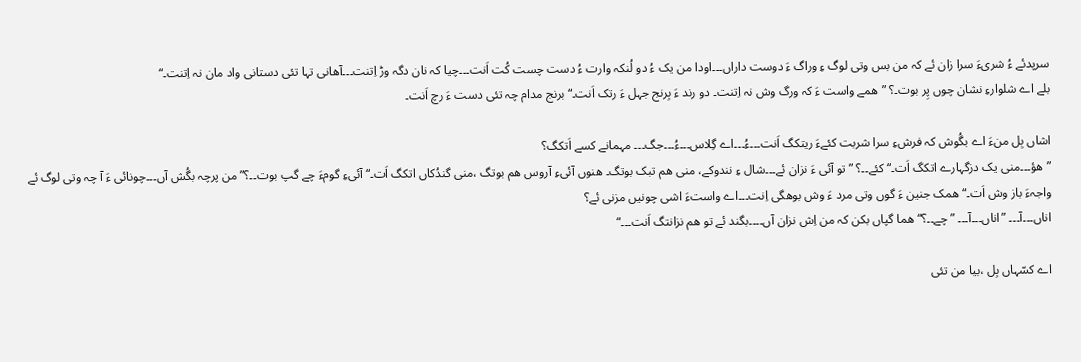سرپدئے ءُ شریءَ سرا زان ئے کہ من بس وتی لوگ ءِ وراگ ءَ دوست داراں۔۔۔اودا من یک ءُ دو لُنکہ وارت ءُ دست چست کُت اَنت۔۔۔چیا کہ نان دگہ وڑ اِتنت۔۔۔آھانی تہا تئی دستانی واد مان نہ اِتنت۔“
بلے اے شلوارءِ نشان چوں پِر بوت۔؟ ”ھمے واست ءَ کہ ورگ وش نہ اِتنت۔ دو رند ءَ بِرنج جہل ءَ رتک اَنت۔“ برنج مدام چہ تئی دست ءَ رچ اَنت۔

اشاں بِل منءَ اے بگُوش کہ فرشءِ سرا شربت کئےءَ ریتکگ اَنت۔۔۔ءُ۔۔۔اے گِلاس۔۔۔ءُ۔۔۔جگ۔۔۔ مہمانے کسے اَتکگ؟
”ھؤ۔۔۔منی یک دزگہارے اتکگ اَت۔“ کئے۔۔؟ ”تو آئی ءَ نزان ئے۔۔۔شال ءِ نندوکے، منی ھم تبک بوتگ۔ ھنوں آئیءِ آروس ھم بوتگ ،منی گندُکاں اتکگ اَت۔“ آئیءِ گومءَ چے گپ بوت۔۔؟”من پرچہ بگُش آں۔۔۔چونائی ءَ آ چہ وتی لوگ ئے واجہءَ باز وش اَت۔“ ھمک جنین ءَ گوں وتی مرد ءَ وش بوھگی اِنت۔۔۔اے واستءَ اشی چونیں مزنی ئے؟
اناں۔۔۔آ۔۔۔ ”اناں۔۔۔آ۔۔۔ ”چے۔۔؟“ ھما گپاں بکن کہ من اِش نزان آں۔۔۔۔بگند ئے تو ھم نزانتگ اَنت۔۔۔“

اے کسّہاں بِل ،بیا من تئی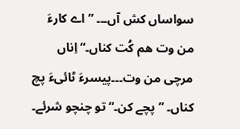سواساں کش آں۔۔۔ ”اے کارءَ من وت ھم کُت کناں۔“ اِناں مرچی من وت۔۔۔پیسرءَ ٹائیءَ پچ کناں۔ ”پچے کن۔“ تو چنچو شرئے۔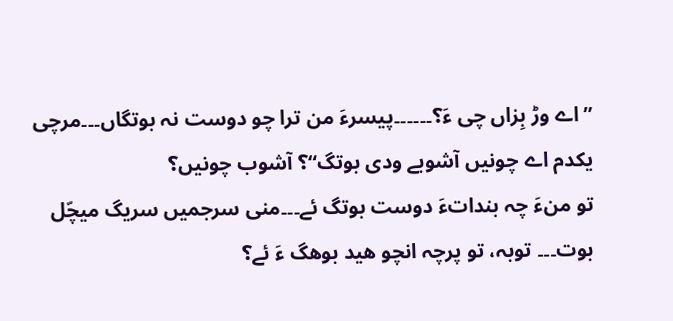”اے وڑ بِزاں چی ءَ؟۔۔۔۔۔۔پیسرءَ من ترا چو دوست نہ بوتگاں۔۔۔مرچی یکدم اے چونیں آشوبے ودی بوتگ“؟ آشوب چونیں؟
تو منءَ چہ بنداتءَ دوست بوتگ ئے۔۔۔منی سرجمیں سریگ میچّل بوت۔۔۔ توبہ، تو پرچہ انچو ھید بوھگ ءَ ئے؟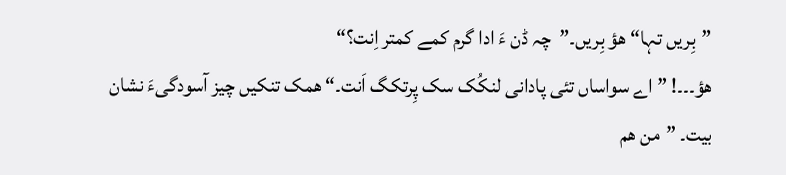”بِریں تہا“ ھؤ بِریں۔”چہ ڈن ءَ ادا گرم کمے کمتر اِنت؟“
ھؤ۔۔۔! ”اے سواساں تئی پادانی لنکُک سک پِرتکگ اَنت۔“ ھمک تنکیں چیز آسودگیءَ نشان بیت۔ ”من ھم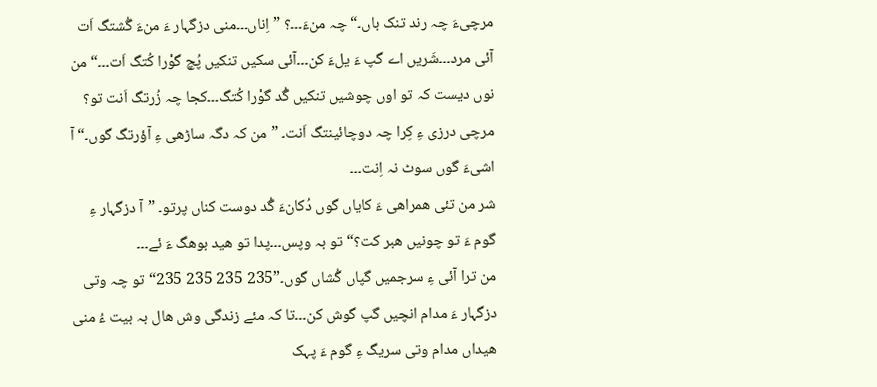مرچیءَ چہ رند تنک باں۔“ چہ منءَ۔۔۔؟ ”اِناں۔۔۔منی دزگہار ءَ منءَ گُشتگ اَت آئی مرد۔۔۔شَریں اے گپ ءَ یلءَ کن۔۔۔آئی سکیں تنکیں پُچ گوْرا کُتگ اَت۔۔۔“ من نوں دیست کہ تو اوں چوشیں تنکیں گُد گوْرا کُتگ۔۔۔کجا چہ زُرتگ اَنت تو؟
مرچی درزی ءِ کِرا چہ دوچائینتگ اَنت۔ ”من کہ دگہ ساڑھی ءِ آؤرتگ گوں۔“ آ اشیءَ گوں سوٹ نہ اِنت۔۔۔
شر من تئی ھمراھی ءَ کایاں گوں دُکانءَ گُد دوست کناں پرتو۔ ”آ دزگہار ءِ گوم ءَ تو چونیں ھبر کت؟“ تو بہ وپس۔۔۔پدا تو ھید بوھگ ءَ ئے۔۔۔
من ترا آئی ءِ سرجمیں گپاں گُشاں گوں۔”235 235 235 235“تو چہ وتی دزگہار ءَ مدام انچیں گپ گوش کن۔۔۔تا کہ مئے زندگی وش ھال بہ بیت ءُ منی ھیداں مدام وتی سریگ ءِ گوم ءَ پہک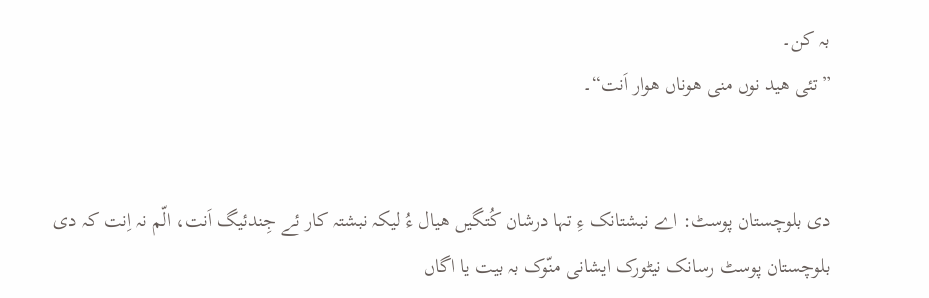بہ کن۔
”تئی ھید نوں منی ھوناں ھوار اَنت“۔


دی بلوچستان پوسٹ: اے نبشتانک ءِ تہا درشان کُتگیں ھیال ءُ لیکہ نبشتہ کار ئے جِندئیگ اَنت، الّم نہ اِنت کہ دی بلوچستان پوسٹ رسانک نیٹورک ایشانی منّوک بہ بیت یا اگاں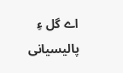اے گل ءِ پالیسیانی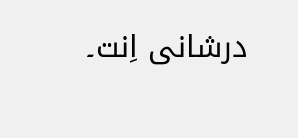درشانی اِنت۔